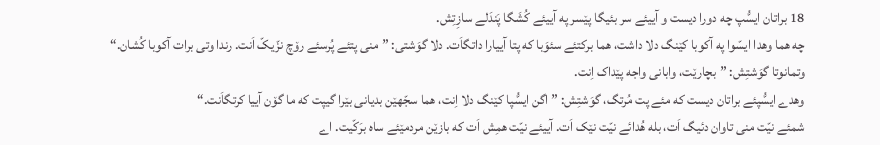18 براتان ایسُّپ چه دورا دیست و آییئے سر بئیگا پێسر په آییئے کُشَگا پَندَلے سازِتِش.
چه هما وهدا ایسّوا په آکوبا کێنگ دلا داشت، هما برکتئے سئوَبا که پتا آییارا داتگاَت. دلا گوَشتی: ”منی پتئے پُرسئے رۆچ نزّیکّ اَنت. رندا وتی برات آکوبا کُشان.“
وتمانوتا گوَشتِش: ”بچارێت، وابانی واجه پێداک اِنت.
وهدے ایسُّپئے براتان دیست که مئے پت مُرتگ، گوَشتِش: ”اگن ایسُّپا کێنگ دلا اِنت، هما سجّهێن بدیانی بێرا گیپت که ما گۆن آییا کرتگاَنت.“
شمئے نیّت منی تاوان دئیگ اَت، بله هُدائے نیّت نێک اَت. آییئے نیّت همِش اَت که بازێن مردمێئے ساه برَکّیت. اے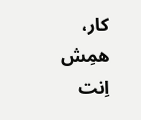کار، همِش اِنت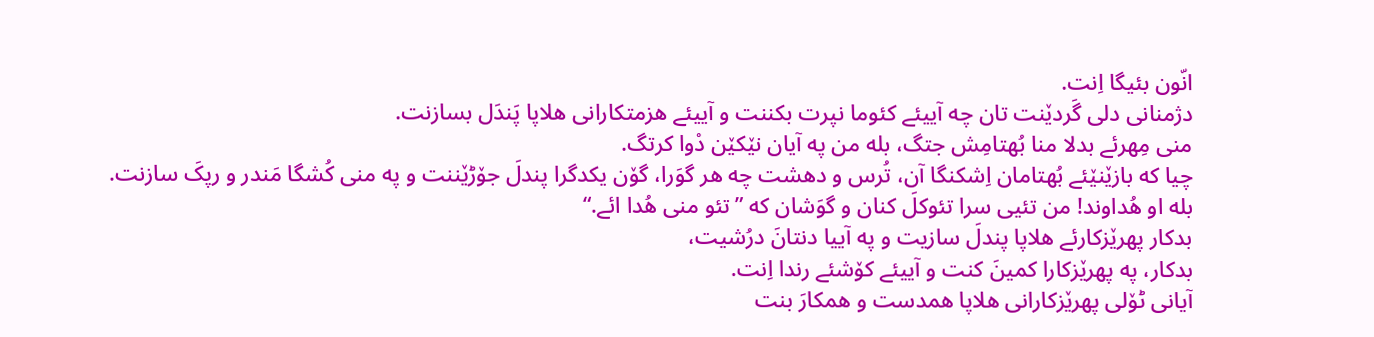انّون بئیگا اِنت.
دژمنانی دلی گَردێنت تان چه آییئے کئوما نپرت بکننت و آییئے هزمتکارانی هلاپا پَندَل بسازنت.
منی مِهرئے بدلا منا بُهتامِش جتگ، بله من په آیان نێکێن دْوا کرتگ.
چیا که بازێنێئے بُهتامان اِشکنگا آن، تُرس و دهشت چه هر گوَرا، گۆن یکدگرا پندلَ جۆڑێننت و په منی کُشگا مَندر و رپکَ سازنت.
بله او هُداوند! من تئیی سرا تئوکلَ کنان و گوَشان که ”تئو منی هُدا ائے.“
بدکار پهرێزکارئے هلاپا پندلَ سازیت و په آییا دنتانَ درُشیت،
بدکار، په پهرێزکارا کمینَ کنت و آییئے کۆشئے رندا اِنت.
آیانی ٹۆلی پهرێزکارانی هلاپا همدست و همکارَ بنت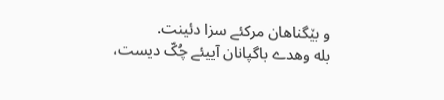و بێگناهان مرکئے سزا دئینت.
بله وهدے باگپانان آییئے چُکّ دیست،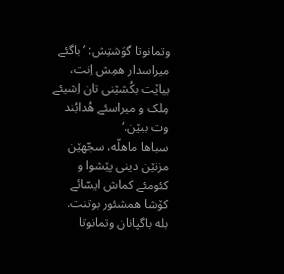وتمانوتا گوَشتِش: ’باگئے میراسدار همِش اِنت، بیاێت بکُشێنی تان اِشیئے مِلک و میراسئے هُدابُند وت ببێن.‘
سباها ماهلّه، سجّهێن مزنێن دینی پێشوا و کئومئے کماش ایسّائے کۆشا همشئور بوتنت.
بله باگپانان وتمانوتا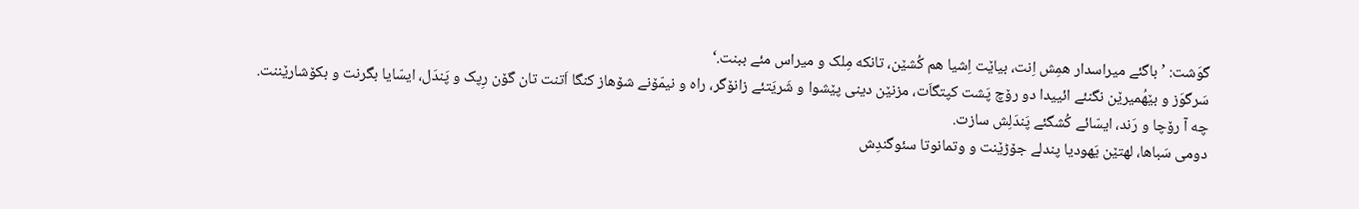گوَشت: ’باگئے میراسدار همِش اِنت، بیاێت اِشیا هم کُشێن، تانکه مِلک و میراس مئے ببنت.‘
سَرگوَز و بێهُمیرێن نگنئے ائییدا دو رۆچ پَشت کپتگاَت، مزنێن دینی پێشوا و شَریَتئے زانۆگر، راه و نیمّۆنے شۆهاز کنگا اَتنت تان گۆن رِپک و پَندَل، ایسّایا بگرنت و بکۆشارێننت.
چه آ رۆچا و رَند، ایسّائے کُشگئے پَندَلِش سازت.
دومی سَباها، لهتێن یَهودیا پندلے جۆڑێنت و وتمانوتا سئوگندِش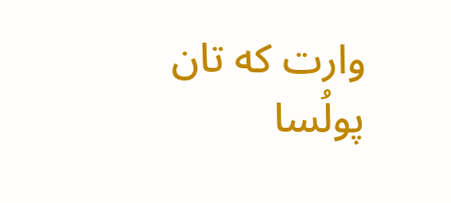وارت که تان پولُسا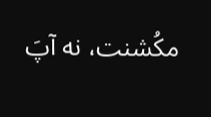مکُشنت، نه آپَ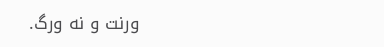ورنت و نه ورگ.